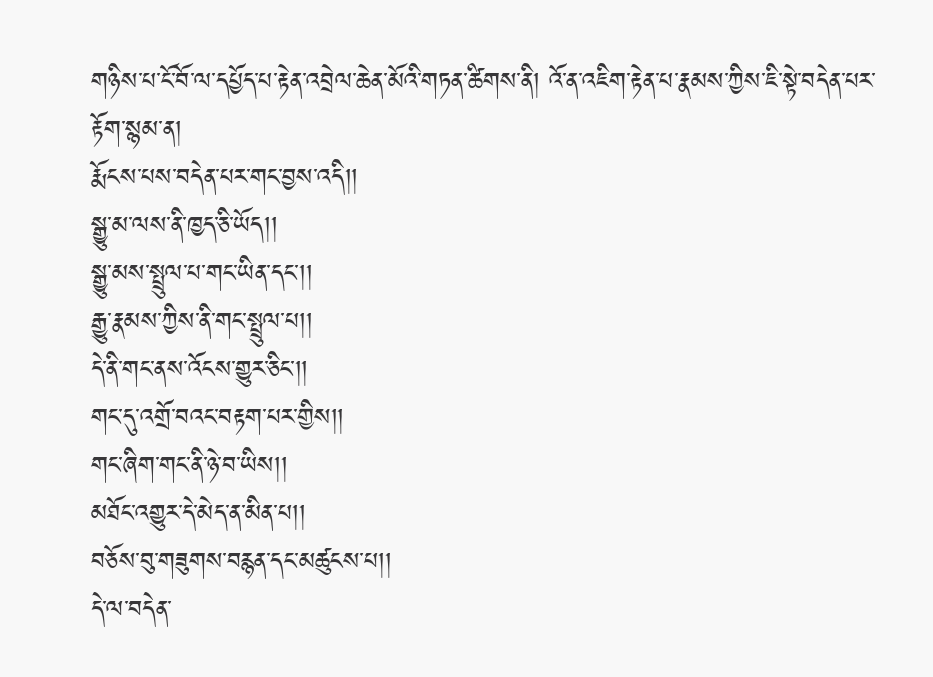གཉིས་པ་ངོ་བོ་ལ་དཔྱོད་པ་རྟེན་འབྲེལ་ཆེན་མོའི་གཏན་ཚིགས་ནི། འོ་ན་འཇིག་རྟེན་པ་རྣམས་ཀྱིས་ཇི་སྟེ་བདེན་པར་རྟོག་སྙམ་ན།
རྨོངས་པས་བདེན་པར་གང་བྱས་འདི།།
སྒྱུ་མ་ལས་ནི་ཁྱད་ཅི་ཡོད།།
སྒྱུ་མས་སྤྲུལ་པ་གང་ཡིན་དང་།།
རྒྱུ་རྣམས་ཀྱིས་ནི་གང་སྤྲུལ་པ།།
དེ་ནི་གང་ནས་འོངས་གྱུར་ཅིང་།།
གང་དུ་འགྲོ་བའང་བརྟག་པར་གྱིས།།
གང་ཞིག་གང་ནི་ཉེ་བ་ཡིས།།
མཐོང་འགྱུར་དེ་མེད་ན་མིན་པ།།
བཅོས་བུ་གཟུགས་བརྙན་དང་མཚུངས་པ།།
དེ་ལ་བདེན་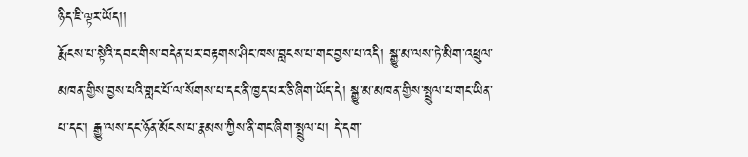ཉིད་ཇི་ལྟར་ཡོད།།
རྨོངས་པ་སྟེའི་དབང་གིས་བདེན་པར་བརྟགས་ཤིང་ཁས་བླངས་པ་གང་བྱས་པ་འདི། སྒྱུ་མ་ལས་ཏེ་མིག་འཕྲུལ་མཁན་གྱིས་བྱས་པའི་གླང་པོ་ལ་སོགས་པ་དང་ནི་ཁྱད་པར་ཅི་ཞིག་ཡོད་དེ། སྒྱུ་མ་མཁན་གྱིས་སྤྲུལ་པ་གང་ཡིན་པ་དང་། རྒྱུ་ལས་དང་ཉོན་མོངས་པ་རྣམས་ཀྱིས་ནི་གང་ཞིག་སྤྲུལ་པ། དེ་དག་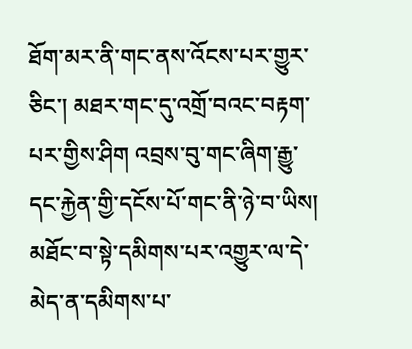ཐོག་མར་ནི་གང་ནས་འོངས་པར་གྱུར་ཅིང་། མཐར་གང་དུ་འགྲོ་བའང་བརྟག་པར་གྱིས་ཤིག འབྲས་བུ་གང་ཞིག་རྒྱུ་དང་རྐྱེན་གྱི་དངོས་པོ་གང་ནི་ཉེ་བ་ཡིས། མཐོང་བ་སྟེ་དམིགས་པར་འགྱུར་ལ་དེ་མེད་ན་དམིགས་པ་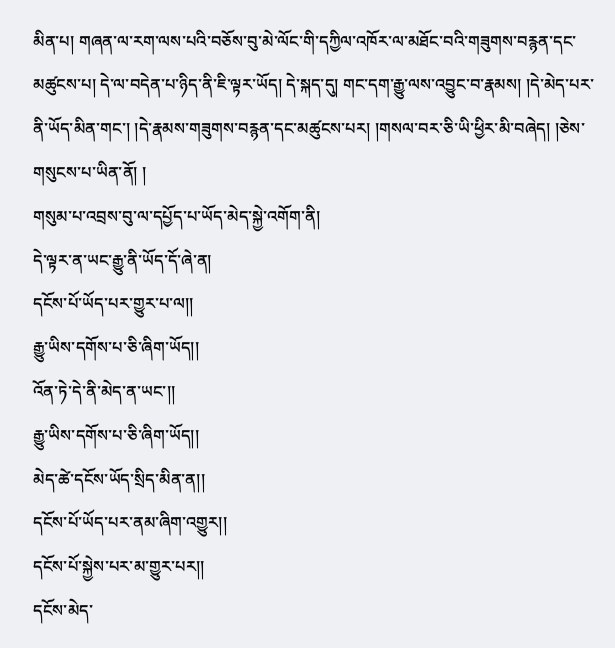མིན་པ། གཞན་ལ་རག་ལས་པའི་བཅོས་བུ་མེ་ལོང་གི་དཀྱིལ་འཁོར་ལ་མཐོང་བའི་གཟུགས་བརྙན་དང་མཚུངས་པ། དེ་ལ་བདེན་པ་ཉིད་ནི་ཇི་ལྟར་ཡོད། དེ་སྐད་དུ། གང་དག་རྒྱུ་ལས་འབྱུང་བ་རྣམས། །དེ་མེད་པར་ནི་ཡོད་མིན་གང་། །དེ་རྣམས་གཟུགས་བརྙན་དང་མཚུངས་པར། །གསལ་བར་ཅི་ཡི་ཕྱིར་མི་བཞེད། །ཅེས་གསུངས་པ་ཡིན་ནོ། །
གསུམ་པ་འབྲས་བུ་ལ་དཔྱོད་པ་ཡོད་མེད་སྐྱེ་འགོག་ནི།
དེ་ལྟར་ན་ཡང་རྒྱུ་ནི་ཡོད་དོ་ཞེ་ན།
དངོས་པོ་ཡོད་པར་གྱུར་པ་ལ།།
རྒྱུ་ཡིས་དགོས་པ་ཅི་ཞིག་ཡོད།།
འོན་ཏེ་དེ་ནི་མེད་ན་ཡང་།།
རྒྱུ་ཡིས་དགོས་པ་ཅི་ཞིག་ཡོད།།
མེད་ཚེ་དངོས་ཡོད་སྲིད་མིན་ན།།
དངོས་པོ་ཡོད་པར་ནམ་ཞིག་འགྱུར།།
དངོས་པོ་སྐྱེས་པར་མ་གྱུར་པར།།
དངོས་མེད་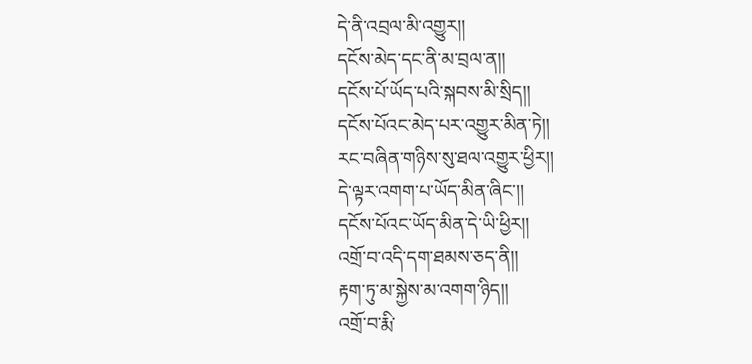དེ་ནི་འབྲལ་མི་འགྱུར།།
དངོས་མེད་དང་ནི་མ་བྲལ་ན།།
དངོས་པོ་ཡོད་པའི་སྐབས་མི་སྲིད།།
དངོས་པོའང་མེད་པར་འགྱུར་མིན་ཏེ།།
རང་བཞིན་གཉིས་སུ་ཐལ་འགྱུར་ཕྱིར།།
དེ་ལྟར་འགག་པ་ཡོད་མིན་ཞིང་།།
དངོས་པོའང་ཡོད་མིན་དེ་ཡི་ཕྱིར།།
འགྲོ་བ་འདི་དག་ཐམས་ཅད་ནི།།
རྟག་ཏུ་མ་སྐྱེས་མ་འགག་ཉིད།།
འགྲོ་བ་རྨི་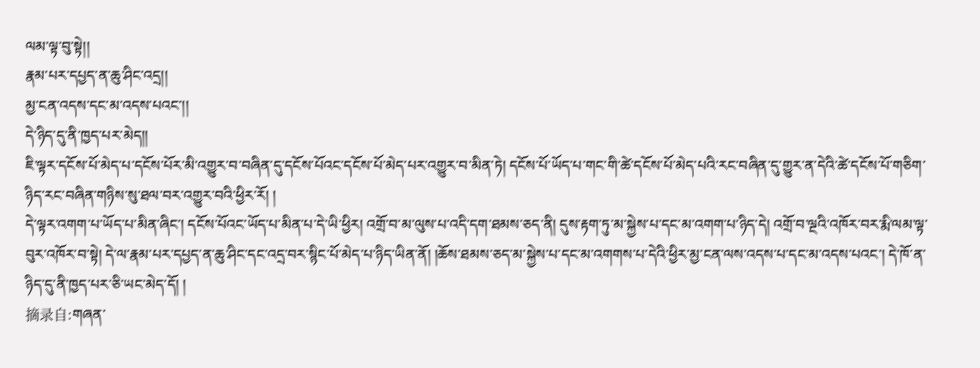ལམ་ལྟ་བུ་སྟེ།།
རྣམ་པར་དཔྱད་ན་ཆུ་ཤིང་འདྲ།།
མྱ་ངན་འདས་དང་མ་འདས་པའང་།།
དེ་ཉིད་དུ་ནི་ཁྱད་པར་མེད།།
ཇི་ལྟར་དངོས་པོ་མེད་པ་དངོས་པོར་མི་འགྱུར་བ་བཞིན་དུ་དངོས་པོའང་དངོས་པོ་མེད་པར་འགྱུར་བ་མིན་ཏེ། དངོས་པོ་ཡོད་པ་གང་གི་ཚེ་དངོས་པོ་མེད་པའི་རང་བཞིན་དུ་གྱུར་ན་དེའི་ཚེ་དངོས་པོ་གཅིག་ཉིད་རང་བཞིན་གཉིས་སུ་ཐལ་བར་འགྱུར་བའི་ཕྱིར་རོ། །
དེ་ལྟར་འགག་པ་ཡོད་པ་མིན་ཞིང་། དངོས་པོའང་ཡོད་པ་མིན་པ་དེ་ཡི་ཕྱིར། འགྲོ་བ་མ་ལུས་པ་འདི་དག་ཐམས་ཅད་ནི། དུས་རྟག་ཏུ་མ་སྐྱེས་པ་དང་མ་འགག་པ་ཉིད་དེ། འགྲོ་བ་ལྔའི་འཁོར་བར་རྨི་ལམ་ལྟ་བུར་འཁོར་བ་སྟེ། དེ་ལ་རྣམ་པར་དཔྱད་ན་ཆུ་ཤིང་དང་འདྲ་བར་སྙིང་པོ་མེད་པ་ཉིད་ཡིན་ནོ། །ཆོས་ཐམས་ཅད་མ་སྐྱེས་པ་དང་མ་འགགས་པ་དེའི་ཕྱིར་མྱ་ངན་ལས་འདས་པ་དང་མ་འདས་པའང་། དེ་ཁོ་ན་ཉིད་དུ་ནི་ཁྱད་པར་ཅི་ཡང་མེད་དོ། །
摘录自:གཞན་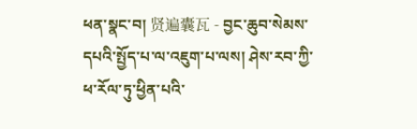ཕན་སྣང་བ། 贤遍囊瓦 - བྱང་ཆུབ་སེམས་དཔའི་སྤྱོད་པ་ལ་འཇུག་པ་ལས། ཤེས་རབ་ཀྱི་ཕ་རོལ་ཏུ་ཕྱིན་པའི་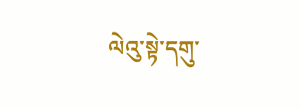ལེའུ་སྟེ་དགུ་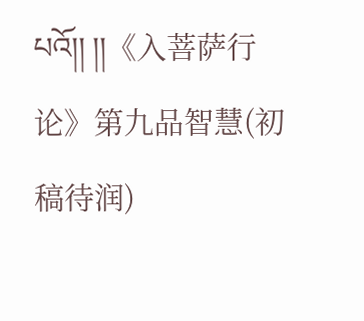པའོ།། །།《入菩萨行论》第九品智慧(初稿待润)